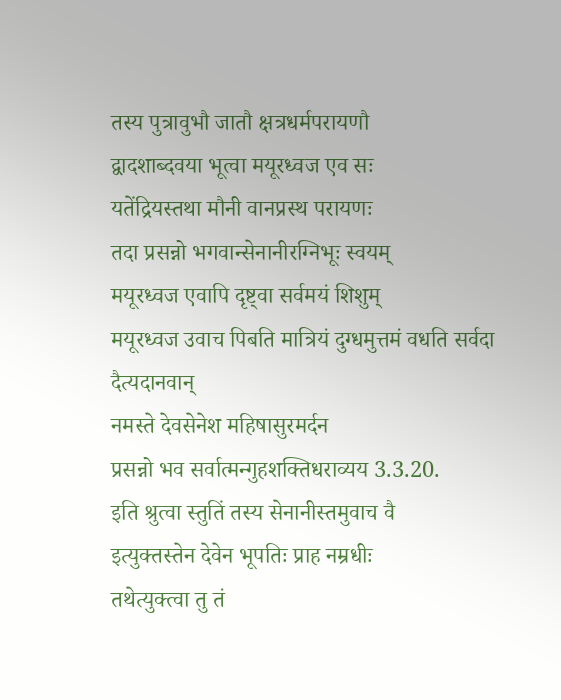तस्य पुत्रावुभौ जातौ क्षत्रधर्मपरायणौ
द्वादशाब्दवया भूत्वा मयूरध्वज एव सः
यतेंद्रियस्तथा मौनी वानप्रस्थ परायणः
तदा प्रसन्नो भगवान्सेनानीरग्निभूः स्वयम्
मयूरध्वज एवापि दृष्ट्वा सर्वमयं शिशुम्
मयूरध्वज उवाच पिबति मात्रियं दुग्धमुत्तमं वधति सर्वदा दैत्यदानवान्
नमस्ते देवसेनेश महिषासुरमर्दन
प्रसन्नो भव सर्वात्मन्गुहशक्तिधराव्यय 3.3.20.
इति श्रुत्वा स्तुतिं तस्य सेनानीस्तमुवाच वै
इत्युक्तस्तेन देवेन भूपतिः प्राह नम्रधीः
तथेत्युक्त्वा तु तं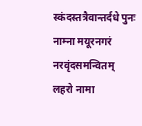स्कंदस्तत्रैवान्तर्दधे पुनः
नाम्ना मयूरनगरं नरवृंदसमन्वितम्
लहरो नामा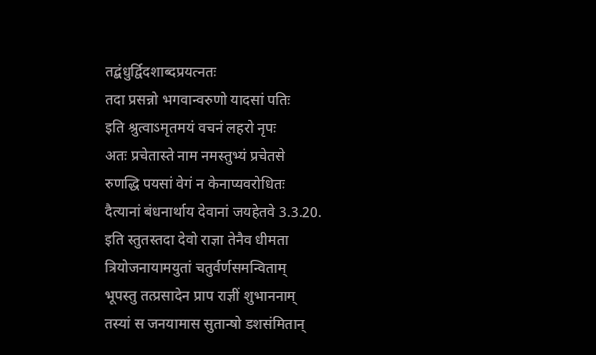तद्बंधुर्द्विदशाब्दप्रयत्नतः
तदा प्रसन्नो भगवान्वरुणो यादसां पतिः
इति श्रुत्वाऽमृतमयं वचनं लहरो नृपः
अतः प्रचेतास्ते नाम नमस्तुभ्यं प्रचेतसे
रुणद्धि पयसां वेगं न केनाप्यवरोधितः
दैत्यानां बंधनार्थाय देवानां जयहेतवे 3.3.20.
इति स्तुतस्तदा देवो राज्ञा तेनैव धीमता
त्रियोजनायामयुतां चतुर्वर्णसमन्विताम्
भूपस्तु तत्प्रसादेन प्राप राज्ञीं शुभाननाम्
तस्यां स जनयामास सुतान्षो डशसंमितान्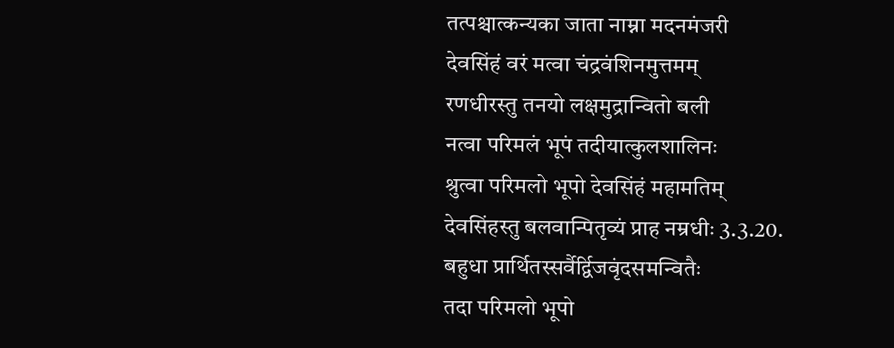तत्पश्चात्कन्यका जाता नाम्ना मदनमंजरी
देवसिंहं वरं मत्वा चंद्रवंशिनमुत्तमम्
रणधीरस्तु तनयो लक्षमुद्रान्वितो बली
नत्वा परिमलं भूपं तदीयात्कुलशालिनः
श्रुत्वा परिमलो भूपो देवसिंहं महामतिम्
देवसिंहस्तु बलवान्पितृव्यं प्राह नम्रधीः 3.3.20.
बहुधा प्रार्थितस्सर्वैर्द्विजवृंदसमन्वितैः
तदा परिमलो भूपो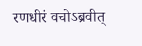रणधीरं वचोऽब्रवीत्